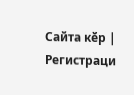Сайта кӗр | Регистраци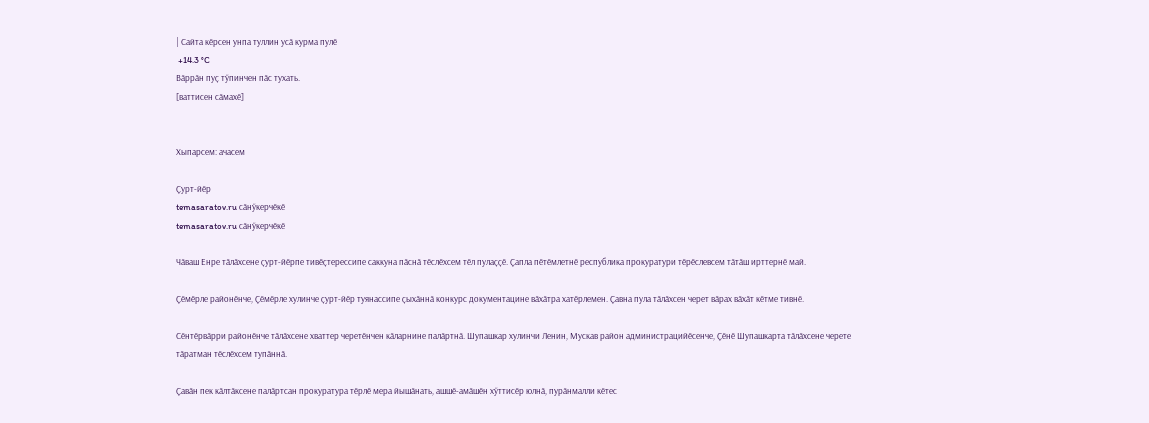| Сайта кӗрсен унпа туллин усӑ курма пулӗ
 +14.3 °C
Вӑррӑн пуҫ тӳпинчен пӑс тухать.
[ваттисен сӑмахӗ]


Хыпарсем: ачасем

Ҫурт-йӗр
temasaratov.ru сӑнӳкерчӗкӗ
temasaratov.ru сӑнӳкерчӗкӗ

Чӑваш Енре тӑлӑхсене ҫурт-йӗрпе тивӗҫтерессипе саккуна пӑснӑ тӗслӗхсем тӗл пулаҫҫӗ. Ҫапла пӗтӗмлетнӗ республика прокуратури тӗрӗслевсем тӑтӑш ирттернӗ май.

Ҫӗмӗрле районӗнче, Ҫӗмӗрле хулинче ҫурт-йӗр туянассипе ҫыхӑннӑ конкурс документацине вӑхӑтра хатӗрлемен. Ҫавна пула тӑлӑхсен черет вӑрах вӑхӑт кӗтме тивнӗ.

Сӗнтӗрвӑрри районӗнче тӑлӑхсене хваттер черетӗнчен кӑларнине палӑртнӑ. Шупашкар хулинчи Ленин, Мускав район администрацийӗсенче, Ҫӗнӗ Шупашкарта тӑлӑхсене черете тӑратман тӗслӗхсем тупӑннӑ.

Ҫавӑн пек кӑлтӑксене палӑртсан прокуратура тӗрлӗ мера йышӑнать, ашшӗ-амӑшӗн хӳттисӗр юлнӑ, пурӑнмалли кӗтес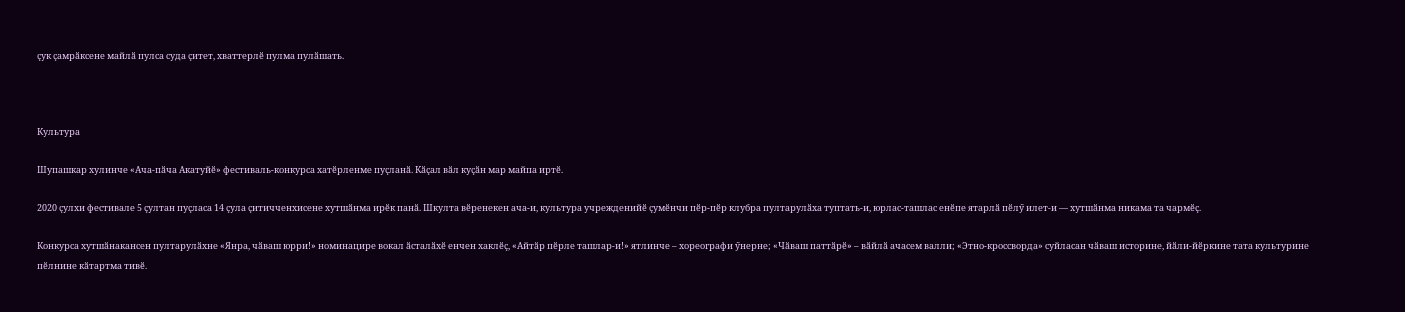ҫук ҫамрӑксене майлӑ пулса суда ҫитет, хваттерлӗ пулма пулӑшать.



Культура

Шупашкар хулинче «Ача-пӑча Акатуйӗ» фестиваль-конкурса хатӗрленме пуҫланӑ. Кӑҫал вӑл куҫӑн мар майпа иртӗ.

2020 ҫулхи фестивале 5 ҫултан пуҫласа 14 ҫула ҫитичченхисене хутшӑнма ирӗк панӑ. Шкулта вӗренекен ача-и, культура учрежденийӗ ҫумӗнчи пӗр-пӗр клубра пултарулӑха туптать-и, юрлас-ташлас енӗпе ятарлӑ пӗлӳ илет-и — хутшӑнма никама та чармӗҫ.

Конкурса хутшӑнакансен пултарулӑхне «Янра, чӑваш юрри!» номинацире вокал ӑсталӑхӗ енчен хаклӗҫ, «Айтӑр пӗрле ташлар-и!» ятлинче – хореографи ӳнерне; «Чӑваш паттӑрӗ» – вӑйлӑ ачасем валли; «Этно-кроссворда» суйласан чӑваш историне, йӑли-йӗркине тата культурине пӗлнине кӑтартма тивӗ.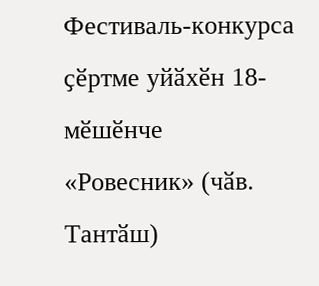Фестиваль-конкурса ҫӗртме уйӑхӗн 18-мӗшӗнче «Ровесник» (чӑв. Тантӑш)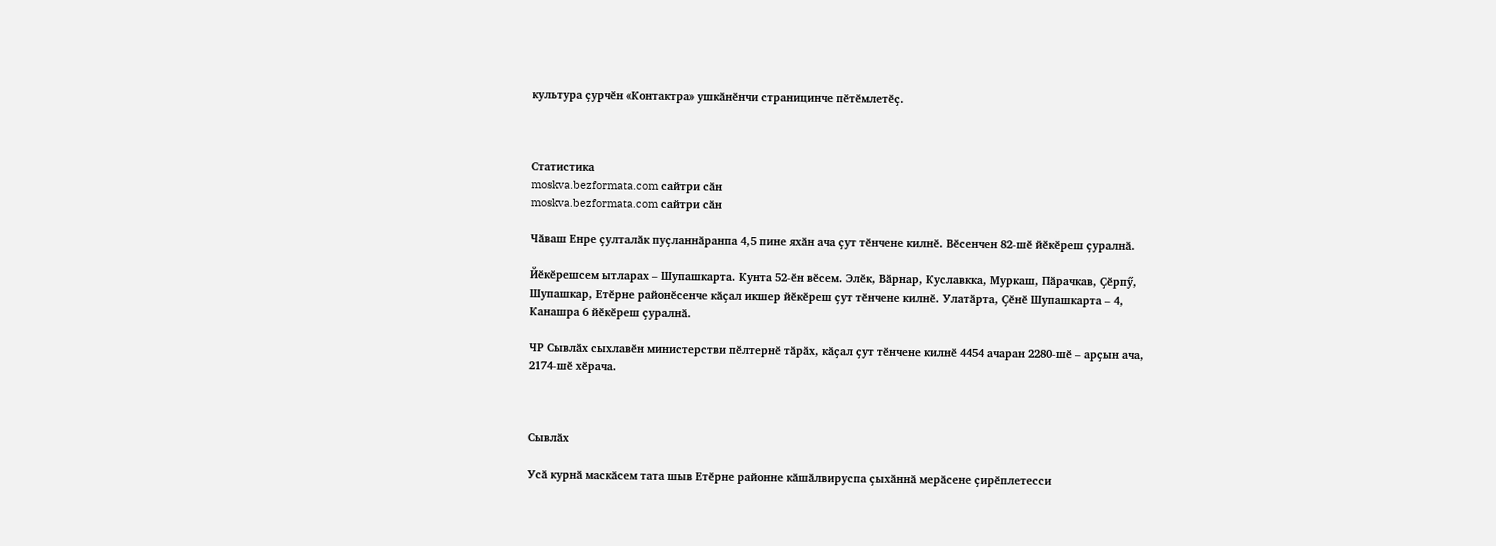культура ҫурчӗн «Контактра» ушкӑнӗнчи страницинче пӗтӗмлетӗҫ.



Статистика
moskva.bezformata.com сайтри сӑн
moskva.bezformata.com сайтри сӑн

Чӑваш Енре ҫулталӑк пуҫланнӑранпа 4,5 пине яхӑн ача ҫут тӗнчене килнӗ. Вӗсенчен 82-шӗ йӗкӗреш ҫуралнӑ.

Йӗкӗрешсем ытларах – Шупашкарта. Кунта 52-ӗн вӗсем. Элӗк, Вӑрнар, Куславкка, Муркаш, Пӑрачкав, Ҫӗрпӳ, Шупашкар, Етӗрне районӗсенче кӑҫал икшер йӗкӗреш ҫут тӗнчене килнӗ. Улатӑрта, Ҫӗнӗ Шупашкарта – 4, Канашра 6 йӗкӗреш ҫуралнӑ.

ЧР Сывлӑх сыхлавӗн министерстви пӗлтернӗ тӑрӑх, кӑҫал ҫут тӗнчене килнӗ 4454 ачаран 2280-шӗ – арҫын ача, 2174-шӗ хӗрача.



Сывлӑх

Усӑ курнӑ маскӑсем тата шыв Етӗрне районне кӑшӑлвируспа ҫыхӑннӑ мерӑсене ҫирӗплетесси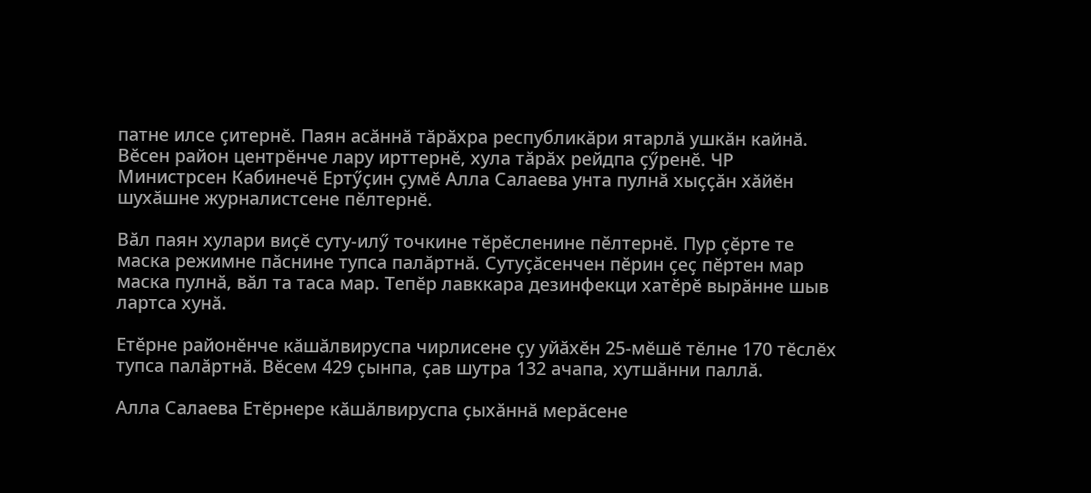патне илсе ҫитернӗ. Паян асӑннӑ тӑрӑхра республикӑри ятарлӑ ушкӑн кайнӑ. Вӗсен район центрӗнче лару ирттернӗ, хула тӑрӑх рейдпа ҫӳренӗ. ЧР Министрсен Кабинечӗ Ертӳҫин ҫумӗ Алла Салаева унта пулнӑ хыҫҫӑн хӑйӗн шухӑшне журналистсене пӗлтернӗ.

Вӑл паян хулари виҫӗ суту-илӳ точкине тӗрӗсленине пӗлтернӗ. Пур ҫӗрте те маска режимне пӑснине тупса палӑртнӑ. Сутуҫӑсенчен пӗрин ҫеҫ пӗртен мар маска пулнӑ, вӑл та таса мар. Тепӗр лавккара дезинфекци хатӗрӗ вырӑнне шыв лартса хунӑ.

Етӗрне районӗнче кӑшӑлвируспа чирлисене ҫу уйӑхӗн 25-мӗшӗ тӗлне 170 тӗслӗх тупса палӑртнӑ. Вӗсем 429 ҫынпа, ҫав шутра 132 ачапа, хутшӑнни паллӑ.

Алла Салаева Етӗрнере кӑшӑлвируспа ҫыхӑннӑ мерӑсене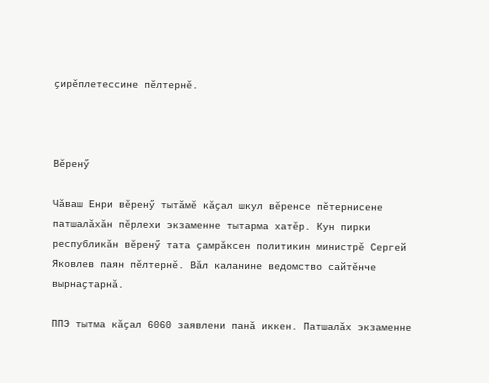ҫирӗплетессине пӗлтернӗ.



Вӗренӳ

Чӑваш Енри вӗренӳ тытӑмӗ кӑҫал шкул вӗренсе пӗтернисене патшалӑхӑн пӗрлехи экзаменне тытарма хатӗр. Кун пирки республикӑн вӗренӳ тата ҫамрӑксен политикин министрӗ Сергей Яковлев паян пӗлтернӗ. Вӑл каланине ведомство сайтӗнче вырнаҫтарнӑ.

ППЭ тытма кӑҫал 6060 заявлени панӑ иккен. Патшалӑх экзаменне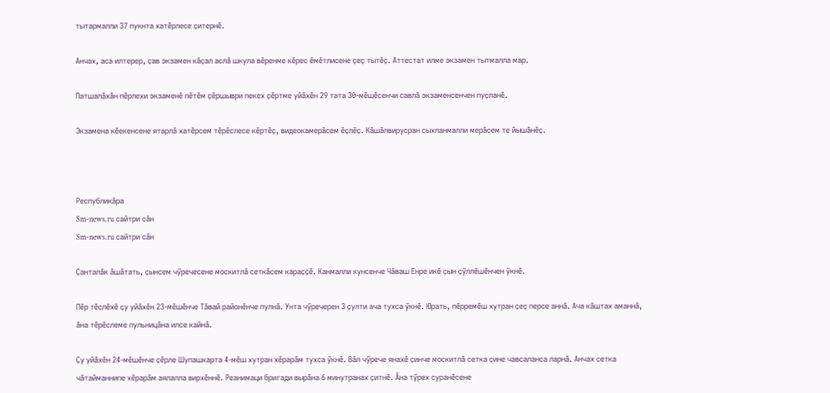тытармалли 37 пукнта хатӗрлесе ҫитернӗ.

Анчах, аса илтерер, ҫав экзамен кӑҫал аслӑ шкула вӗренме кӗрес ӗмӗтлисене ҫеҫ тытӗҫ. Аттестат илме экзамен тытмалла мар.

Патшалӑхӑн пӗрлехи экзаменӗ пӗтӗм ҫӗршыври пекех ҫӗртме уйӑхӗн 29 тата 30-мӗшӗсенчи савлӑ экзаменсенчен пуҫланӗ.

Экзамена кӗекенсене ятарлӑ хатӗрсем тӗрӗслесе кӗртӗҫ, видеокамерӑсем ӗҫлӗҫ. Кӑшӑлвирусран сыхланмалли мерӑсем те йышӑнӗҫ.



Республикӑра
Sm-news.ru сайтри сӑн
Sm-news.ru сайтри сӑн

Ҫанталӑк ӑшӑтать, ҫынсем чӳречесене москитлӑ сеткӑсем караҫҫӗ. Канмалли кунсенче Чӑваш Енре икӗ ҫын ҫӳллӗшӗнчен ӳкнӗ.

Пӗр тӗслӗхӗ ҫу уйӑхӗн 23-мӗшӗнче Тӑвай районӗнче пулнӑ. Унта чӳречерен 3 ҫулти ача тухса ӳкнӗ. Юрать, пӗрремӗш хутран ҫеҫ персе аннӑ. Ача кӑштах аманнӑ, ӑна тӗрӗслеме пульницӑна илсе кайнӑ.

Ҫу уйӑхӗн 24-мӗшӗнче ҫӗрле Шупашкарта 4-мӗш хутран хӗрарӑм тухса ӳкнӗ. Вӑл чӳрече янахӗ ҫинче москитлӑ сетка ҫине чавсаланса ларнӑ. Анчах сетка чӑтайманнипе хӗрарӑм аялалла вирхӗннӗ. Реанимаци бригади вырӑна 6 минутранах ҫитнӗ. Ӑна тӳрех суранӗсене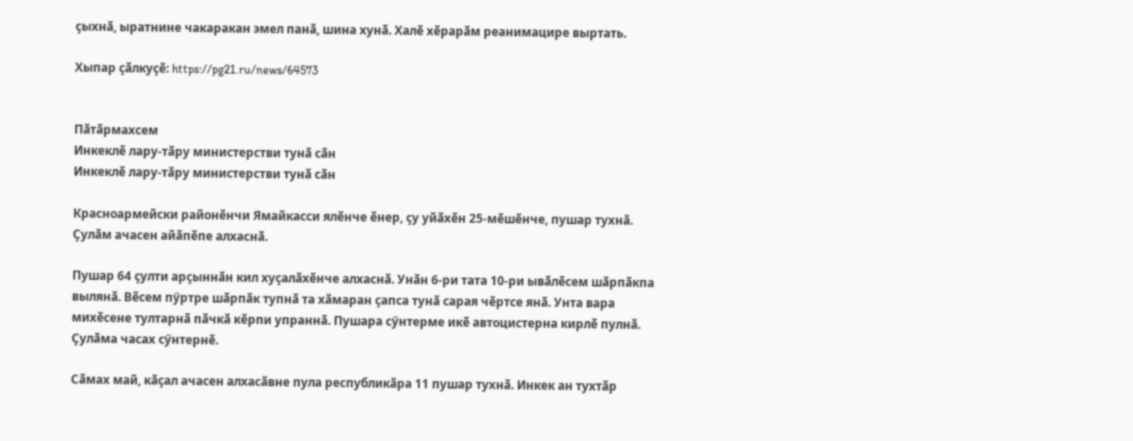ҫыхнӑ, ыратнине чакаракан эмел панӑ, шина хунӑ. Халӗ хӗрарӑм реанимацире выртать.

Хыпар ҫӑлкуҫӗ: https://pg21.ru/news/64573


Пӑтӑрмахсем
Инкеклӗ лару-тӑру министерстви тунӑ сӑн
Инкеклӗ лару-тӑру министерстви тунӑ сӑн

Красноармейски районӗнчи Ямайкасси ялӗнче ӗнер, ҫу уйӑхӗн 25-мӗшӗнче, пушар тухнӑ. Ҫулӑм ачасен айӑпӗпе алхаснӑ.

Пушар 64 ҫулти арҫыннӑн кил хуҫалӑхӗнче алхаснӑ. Унӑн 6-ри тата 10-ри ывӑлӗсем шӑрпӑкпа вылянӑ. Вӗсем пӳртре шӑрпӑк тупнӑ та хӑмаран ҫапса тунӑ сарая чӗртсе янӑ. Унта вара михӗсене тултарнӑ пӑчкӑ кӗрпи упраннӑ. Пушара сӳнтерме икӗ автоцистерна кирлӗ пулнӑ. Ҫулӑма часах сӳнтернӗ.

Сӑмах май, кӑҫал ачасен алхасӑвне пула республикӑра 11 пушар тухнӑ. Инкек ан тухтӑр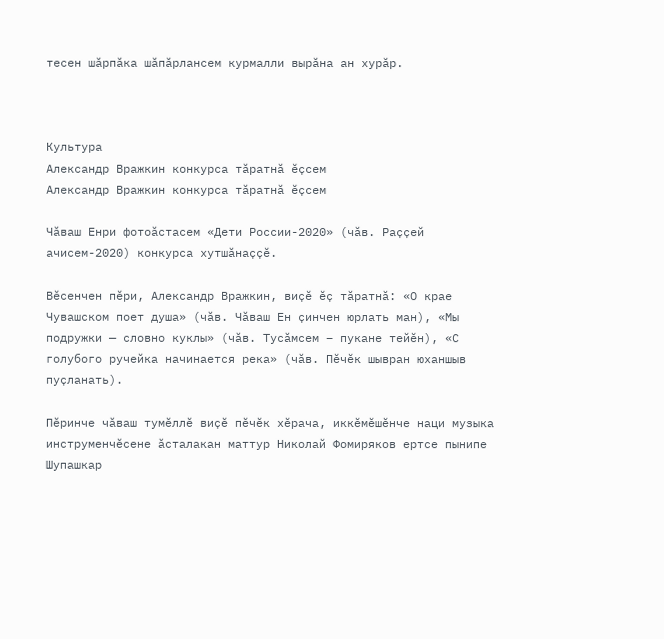тесен шӑрпӑка шӑпӑрлансем курмалли вырӑна ан хурӑр.



Культура
Александр Вражкин конкурса тӑратнӑ ӗҫсем
Александр Вражкин конкурса тӑратнӑ ӗҫсем

Чӑваш Енри фотоӑстасем «Дети России-2020» (чӑв. Раҫҫей ачисем-2020) конкурса хутшӑнаҫҫӗ.

Вӗсенчен пӗри, Александр Вражкин, виҫӗ ӗҫ тӑратнӑ: «О крае Чувашском поет душа» (чӑв. Чӑваш Ен ҫинчен юрлать ман), «Мы подружки — словно куклы» (чӑв. Тусӑмсем – пукане тейӗн), «С голубого ручейка начинается река» (чӑв. Пӗчӗк шывран юханшыв пуҫланать).

Пӗринче чӑваш тумӗллӗ виҫӗ пӗчӗк хӗрача, иккӗмӗшӗнче наци музыка инструменчӗсене ӑсталакан маттур Николай Фомиряков ертсе пынипе Шупашкар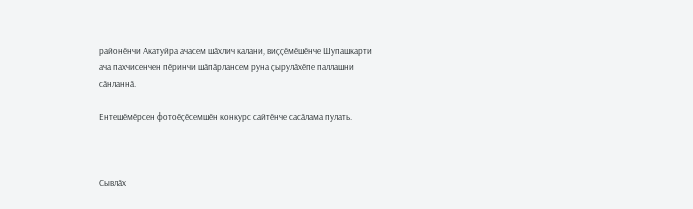районӗнчи Акатуйра ачасем шӑхлич калани, виҫҫӗмӗшӗнче Шупашкарти ача пахчисенчен пӗринчи шӑпӑрлансем руна ҫырулӑхӗпе паллашни сӑнланнӑ.

Ентешӗмӗрсен фотоӗҫӗсемшӗн конкурс сайтӗнче сасӑлама пулать.



Сывлӑх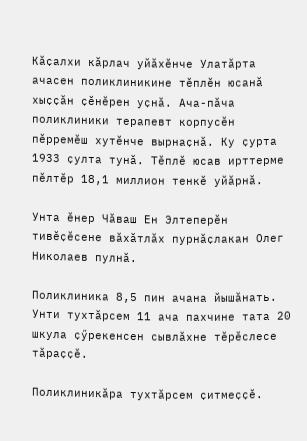Кӑҫалхи кӑрлач уйӑхӗнче Улатӑрта ачасен поликлиникине тӗплӗн юсанӑ хыҫҫӑн ҫӗнӗрен уҫнӑ. Ача-пӑча поликлиники терапевт корпусӗн пӗрремӗш хутӗнче вырнаҫнӑ. Ку ҫурта 1933 ҫулта тунӑ. Тӗплӗ юсав ирттерме пӗлтӗр 18,1 миллион тенкӗ уйӑрнӑ.

Унта ӗнер Чӑваш Ен Элтеперӗн тивӗҫӗсене вӑхӑтлӑх пурнӑҫлакан Олег Николаев пулнӑ.

Поликлиника 8,5 пин ачана йышӑнать. Унти тухтӑрсем 11 ача пахчине тата 20 шкула ҫӳрекенсен сывлӑхне тӗрӗслесе тӑраҫҫӗ.

Поликлиникӑра тухтӑрсем ҫитмеҫҫӗ.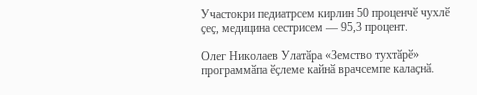Участокри педиатрсем кирлин 50 проценчӗ чухлӗ ҫеҫ, медицина сестрисем — 95,3 процент.

Олег Николаев Улатӑра «Земство тухтӑрӗ» программӑпа ӗҫлеме кайнӑ врачсемпе калаҫнӑ.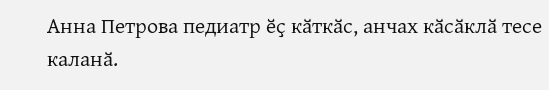Анна Петрова педиатр ӗҫ кӑткӑс, анчах кӑсӑклӑ тесе каланӑ.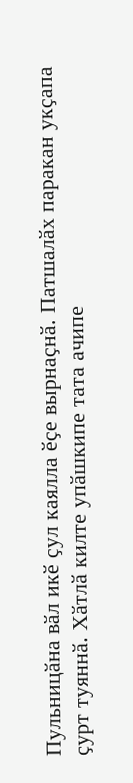Пульницӑна вӑл икӗ ҫул каялла ӗҫе вырнаҫнӑ. Патшалӑх паракан укҫапа ҫурт туяннӑ. Хӑтлӑ килте упӑшкипе тата ачипе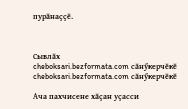пурӑнаҫҫӗ.



Сывлӑх
cheboksari.bezformata.com сӑнӳкерчӗкӗ
cheboksari.bezformata.com сӑнӳкерчӗкӗ

Ача пахчисене хӑҫан уҫасси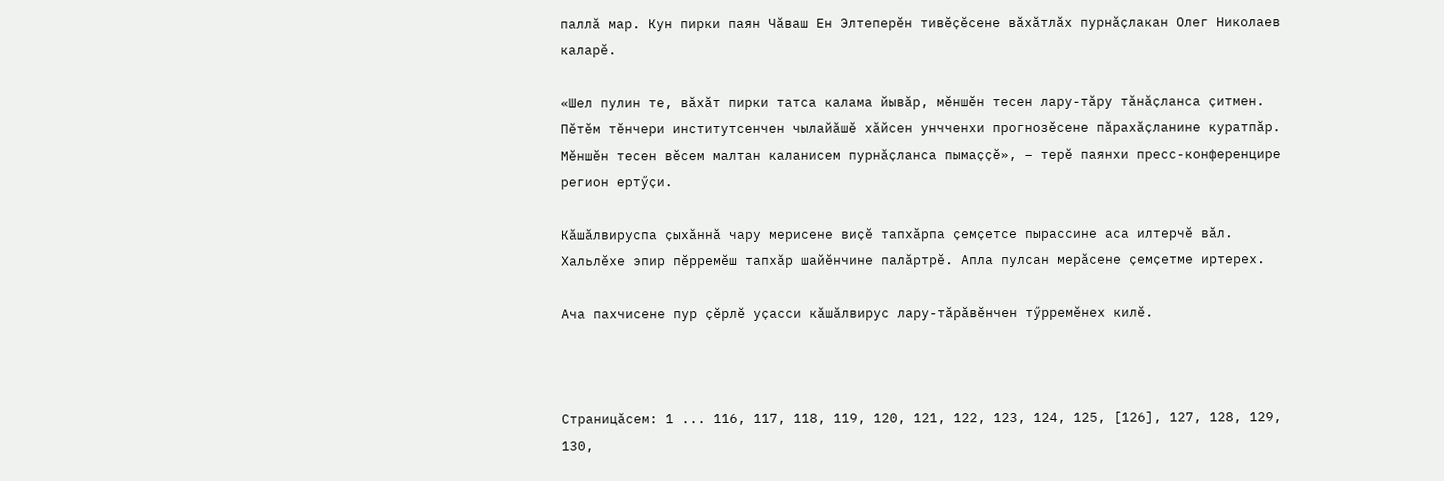паллӑ мар. Кун пирки паян Чӑваш Ен Элтеперӗн тивӗҫӗсене вӑхӑтлӑх пурнӑҫлакан Олег Николаев каларӗ.

«Шел пулин те, вӑхӑт пирки татса калама йывӑр, мӗншӗн тесен лару-тӑру тӑнӑҫланса ҫитмен. Пӗтӗм тӗнчери институтсенчен чылайӑшӗ хӑйсен унчченхи прогнозӗсене пӑрахӑҫланине куратпӑр. Мӗншӗн тесен вӗсем малтан каланисем пурнӑҫланса пымаҫҫӗ», – терӗ паянхи пресс-конференцире регион ертӳҫи.

Кӑшӑлвируспа ҫыхӑннӑ чару мерисене виҫӗ тапхӑрпа ҫемҫетсе пырассине аса илтерчӗ вӑл. Хальлӗхе эпир пӗрремӗш тапхӑр шайӗнчине палӑртрӗ. Апла пулсан мерӑсене ҫемҫетме иртерех.

Ача пахчисене пур ҫӗрлӗ уҫасси кӑшӑлвирус лару-тӑрӑвӗнчен тӳрремӗнех килӗ.



Страницӑсем: 1 ... 116, 117, 118, 119, 120, 121, 122, 123, 124, 125, [126], 127, 128, 129, 130,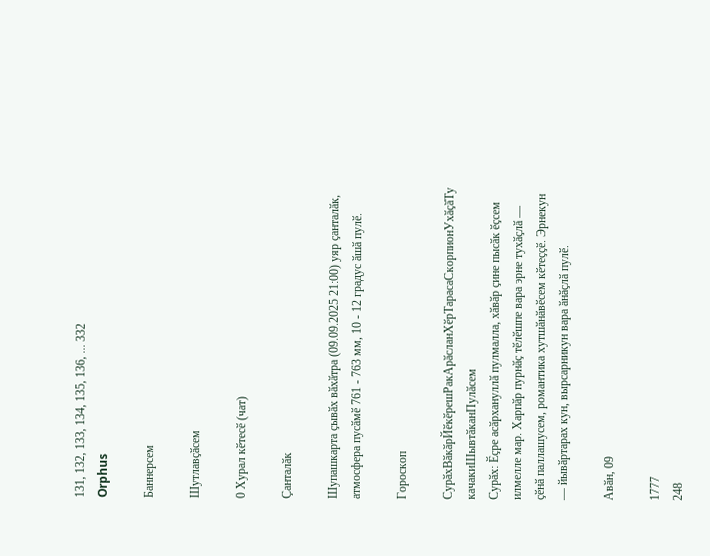131, 132, 133, 134, 135, 136, ... 332
Orphus

Баннерсем

Шутлавҫӑсем

0 Хурал кӗтесӗ (чат)

Ҫанталӑк

Шупашкарта ҫывӑх вӑхӑтра (09.09.2025 21:00) уяр ҫанталӑк, атмосфера пусӑмӗ 761 - 763 мм, 10 - 12 градус ӑшӑ пулӗ.

Гороскоп

СурӑхВӑкӑрЙӗкӗрешРакАрӑсланХӗрТарасаСкорпионУхӑҫӑТу качакиШывтӑканПулӑсем
Сурӑх: Ӗҫре асӑрхануллӑ пулмалла, хӑвӑр ҫине пысӑк ӗҫсем илмелле мар. Харпӑр пурнӑҫ тӗлӗшпе вара эрне тухӑҫлӑ — ҫӗнӑ паллашусем, романтика хутшӑнӑвӗсем кӗтеҫҫӗ. Эрнекун — йывӑртарах кун, вырсарникун вара ӑнӑҫлӑ пулӗ.

Авӑн, 09

1777
248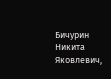Бичурин Никита Яковлевич,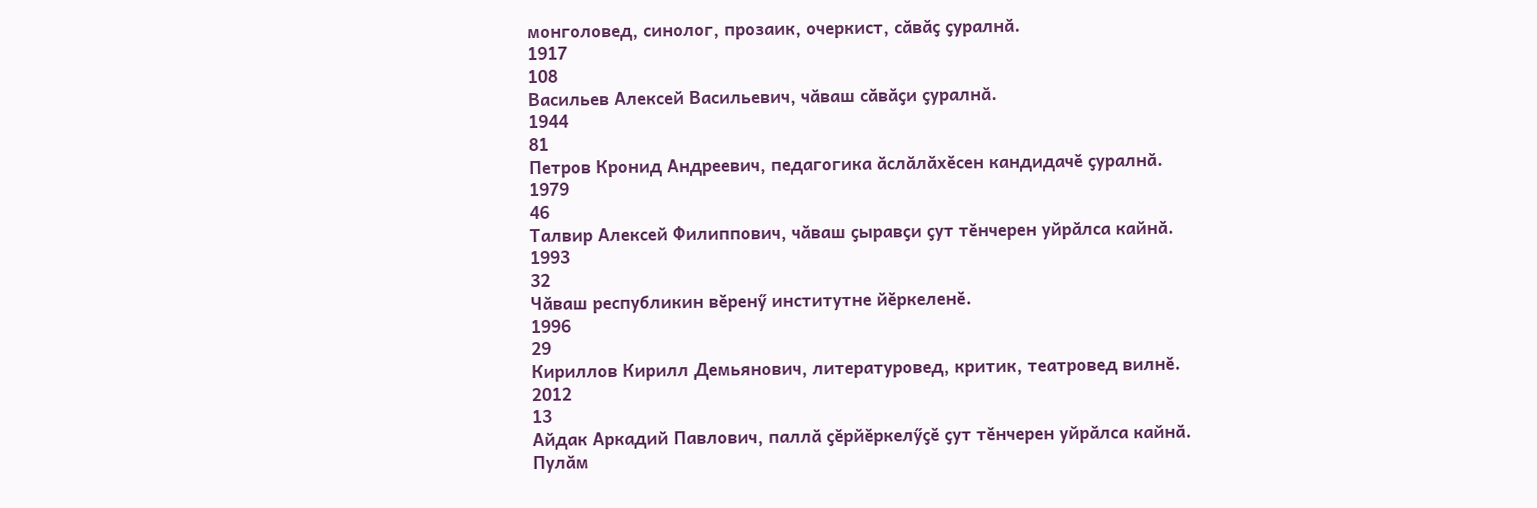монголовед, синолог, прозаик, очеркист, сӑвӑҫ ҫуралнӑ.
1917
108
Васильев Алексей Васильевич, чӑваш сӑвӑҫи ҫуралнӑ.
1944
81
Петров Кронид Андреевич, педагогика ӑслӑлӑхӗсен кандидачӗ ҫуралнӑ.
1979
46
Талвир Алексей Филиппович, чӑваш ҫыравҫи ҫут тӗнчерен уйрӑлса кайнӑ.
1993
32
Чӑваш республикин вӗренӳ институтне йӗркеленӗ.
1996
29
Кириллов Кирилл Демьянович, литературовед, критик, театровед вилнӗ.
2012
13
Айдак Аркадий Павлович, паллӑ ҫӗрйӗркелӳҫӗ ҫут тӗнчерен уйрӑлса кайнӑ.
Пулӑм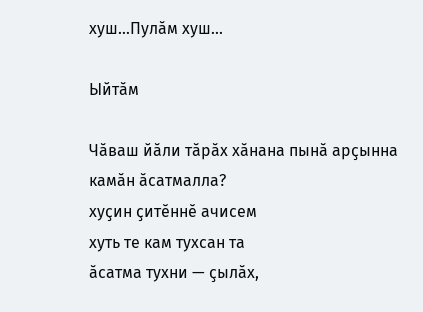хуш...Пулӑм хуш...

Ыйтӑм

Чӑваш йӑли тӑрӑх хӑнана пынӑ арҫынна камӑн ӑсатмалла?
хуҫин ҫитӗннӗ ачисем
хуть те кам тухсан та
ӑсатма тухни — ҫылӑх,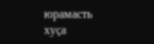юрамасть
хуҫа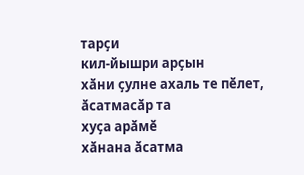тарҫи
кил-йышри арҫын
хӑни ҫулне ахаль те пӗлет, ӑсатмасӑр та
хуҫа арӑмӗ
хӑнана ӑсатма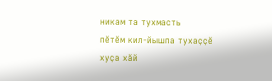никам та тухмасть
пӗтӗм кил-йышпа тухаҫҫӗ
хуҫа хӑй